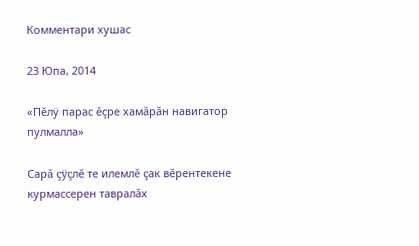Комментари хушас

23 Юпа, 2014

«Пĕлÿ парас ĕçре хамăрăн навигатор пулмалла»

Сарă çÿçлĕ те илемлĕ çак вĕрентекене курмассерен тавралăх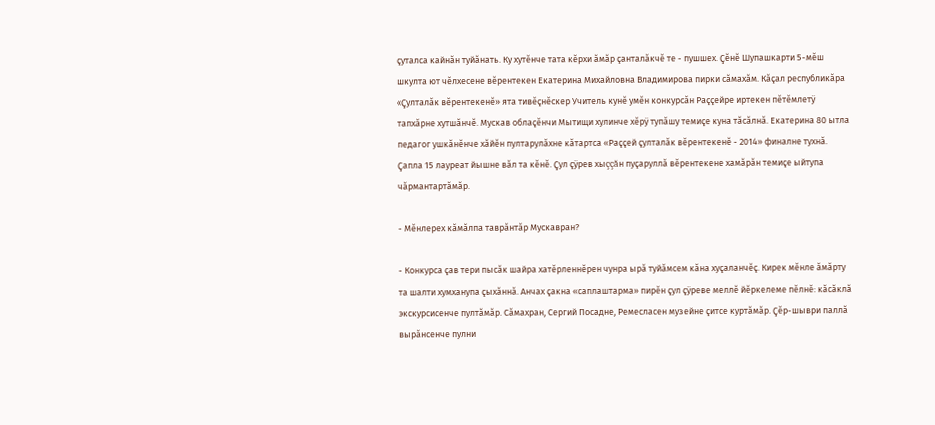çуталса кайнăн туйăнать. Ку хутĕнче тата кĕрхи ăмăр çанталăкчĕ те - пушшех. Çĕнĕ Шупашкарти 5-мĕш шкулта ют чĕлхесене вĕрентекен Екатерина Михайловна Владимирова пирки сăмахăм. Кăçал республикăра «Çулталăк вĕрентекенĕ» ята тивĕçнĕскер Учитель кунĕ умĕн конкурсăн Раççейре иртекен пĕтĕмлетÿ тапхăрне хутшăнчĕ. Мускав облаçĕнчи Мытищи хулинче хĕрÿ тупăшу темиçе куна тăсăлнă. Екатерина 80 ытла педагог ушкăнĕнче хăйĕн пултарулăхне кăтартса «Раççей çулталăк вĕрентекенĕ - 2014» финалне тухнă. Çапла 15 лауреат йышне вăл та кĕнĕ. Çул çÿрев хыççăн пуçаруллă вĕрентекене хамăрăн темиçе ыйтупа чăрмантартăмăр.

- Мĕнлерех кăмăлпа таврăнтăр Мускавран?

- Конкурса çав тери пысăк шайра хатĕрленнĕрен чунра ырă туйăмсем кăна хуçаланчĕç. Кирек мĕнле ăмăрту та шалти хумханупа çыхăннă. Анчах çакна «саплаштарма» пирĕн çул çÿреве меллĕ йĕркелеме пĕлнĕ: кăсăклă экскурсисенче пултăмăр. Сăмахран, Сергий Посадне, Ремесласен музейне çитсе куртăмăр. Çĕр-шыври паллă вырăнсенче пулни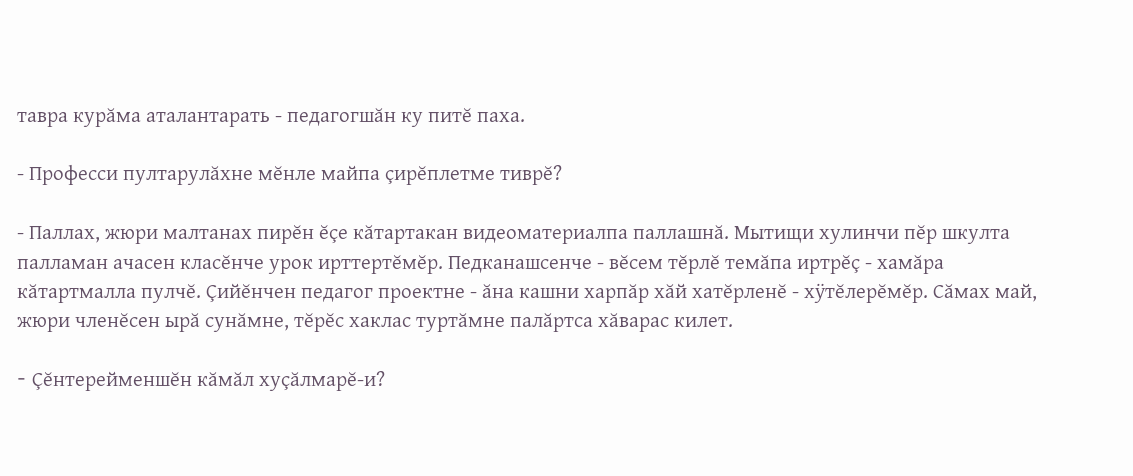тавра курăма аталантарать - педагогшăн ку питĕ паха.

- Професси пултарулăхне мĕнле майпа çирĕплетме тиврĕ?

- Паллах, жюри малтанах пирĕн ĕçе кăтартакан видеоматериалпа паллашнă. Мытищи хулинчи пĕр шкулта палламан ачасен класĕнче урок ирттертĕмĕр. Педканашсенче - вĕсем тĕрлĕ темăпа иртрĕç - хамăра кăтартмалла пулчĕ. Çийĕнчен педагог проектне - ăна кашни харпăр хăй хатĕрленĕ - хÿтĕлерĕмĕр. Сăмах май, жюри членĕсен ырă сунăмне, тĕрĕс хаклас туртăмне палăртса хăварас килет.

- Çĕнтерейменшĕн кăмăл хуçăлмарĕ-и?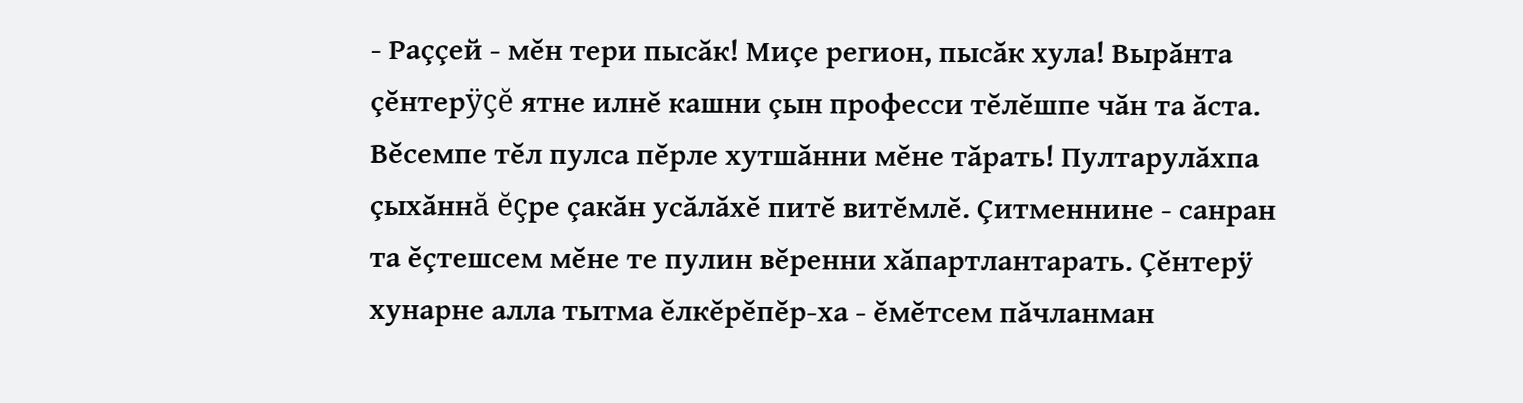- Раççей - мĕн тери пысăк! Миçе регион, пысăк хула! Вырăнта çĕнтерÿçĕ ятне илнĕ кашни çын професси тĕлĕшпе чăн та ăста. Вĕсемпе тĕл пулса пĕрле хутшăнни мĕне тăрать! Пултарулăхпа çыхăннă ĕçре çакăн усăлăхĕ питĕ витĕмлĕ. Çитменнине - санран та ĕçтешсем мĕне те пулин вĕренни хăпартлантарать. Çĕнтерÿ хунарне алла тытма ĕлкĕрĕпĕр-ха - ĕмĕтсем пăчланман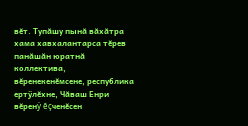вĕт. Тупăшу пынă вăхăтра хама хавхалантарса тĕрев панăшăн юратнă коллектива, вĕренекенĕмсене, республика ертÿлĕхне, Чăваш Енри вĕренÿ ĕçченĕсен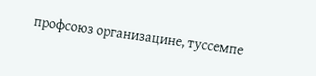профсоюз организацине, туссемпе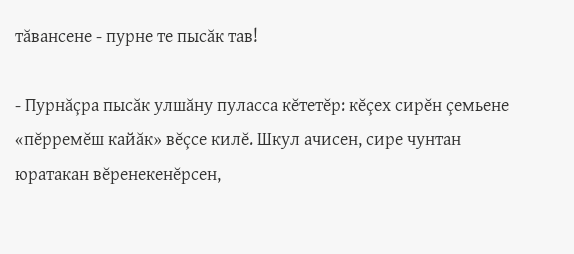тăвансене - пурне те пысăк тав!

- Пурнăçра пысăк улшăну пуласса кĕтетĕр: кĕçех сирĕн çемьене «пĕрремĕш кайăк» вĕçсе килĕ. Шкул ачисен, сире чунтан юратакан вĕренекенĕрсен,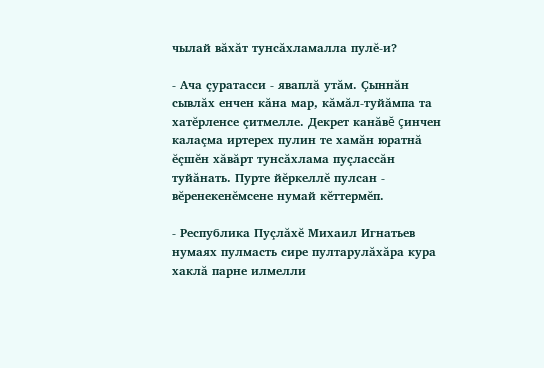чылай вăхăт тунсăхламалла пулĕ-и?

- Ача çуратасси - яваплă утăм. Çыннăн сывлăх енчен кăна мар, кăмăл-туйăмпа та хатĕрленсе çитмелле. Декрет канăвĕ çинчен калаçма иртерех пулин те хамăн юратнă ĕçшĕн хăвăрт тунсăхлама пуçлассăн туйăнать. Пурте йĕркеллĕ пулсан - вĕренекенĕмсене нумай кĕттермĕп.

- Республика Пуçлăхĕ Михаил Игнатьев нумаях пулмасть сире пултарулăхăра кура хаклă парне илмелли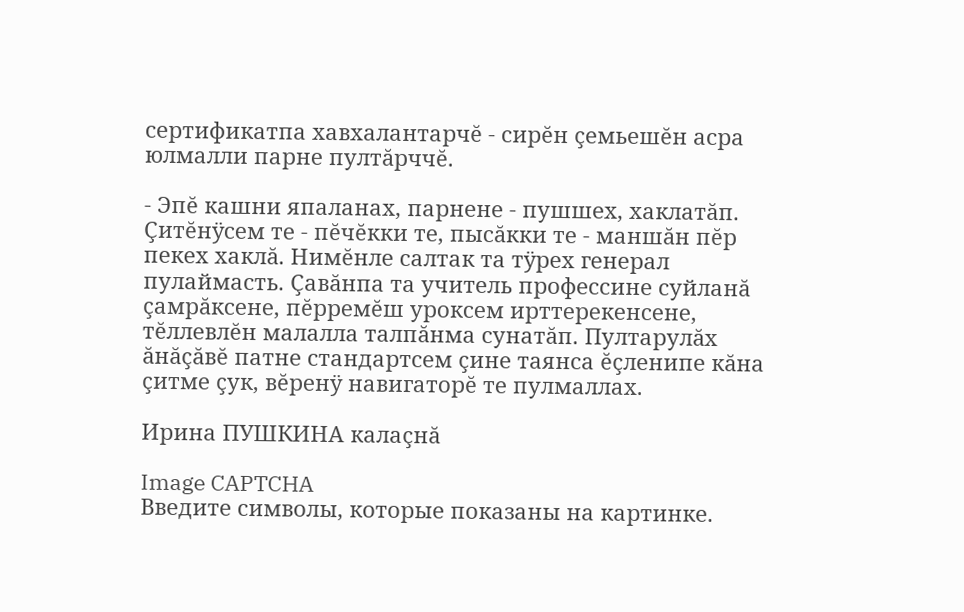сертификатпа хавхалантарчĕ - сирĕн çемьешĕн асра юлмалли парне пултăрччĕ.

- Эпĕ кашни япаланах, парнене - пушшех, хаклатăп. Çитĕнÿсем те - пĕчĕкки те, пысăкки те - маншăн пĕр пекех хаклă. Нимĕнле салтак та тÿрех генерал пулаймасть. Çавăнпа та учитель профессине суйланă çамрăксене, пĕрремĕш уроксем ирттерекенсене, тĕллевлĕн малалла талпăнма сунатăп. Пултарулăх ăнăçăвĕ патне стандартсем çине таянса ĕçленипе кăна çитме çук, вĕренÿ навигаторĕ те пулмаллах.

Ирина ПУШКИНА калаçнă

Image CAPTCHA
Введите символы, которые показаны на картинке.